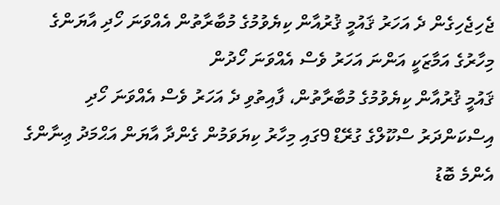ޖެހިޖެހިގެން ދެ އަހަރު ޤައުމީ ޤުރުއާން ކިޔެވުމުގެ މުބާރާތުން އެއްވަނަ ހޯދި އާޔަންގެ މިހާރުގެ އަމާޒަކީ އަންނަ އަހަރު ވެސް އެއްވަނަ ހޯދުން
ޤައުމީ ޤުރުއާން ކިޔެވުމުގެ މުބާރާތުން، ފާއިތުވި ދެ އަހަރު ވެސް އެއްވަނަ ހޯދި އިސްކަންދަރު ސްކޫލްގެ ގުރޭޑް 9ގައި މިހާރު ކިޔަވަމުން ގެންދާ އާޔަން އަޙްމަދު ޢިނާންގެ އެންމެ ބޮޑު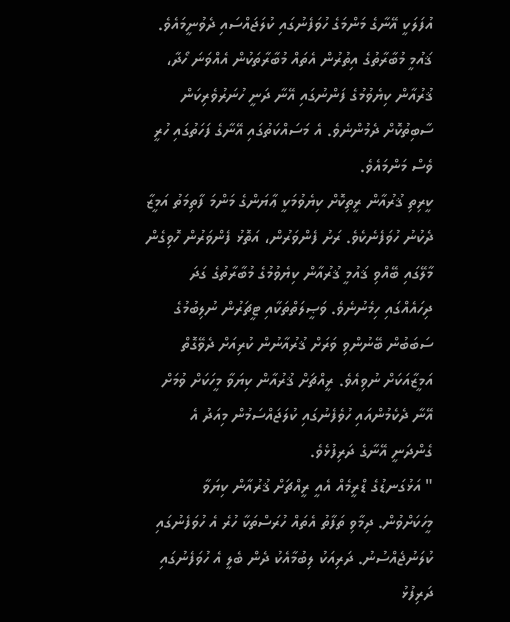އުފަލަކީ އޭނާގެ މަންމަގެ ހުވަފެނުގައި ކުލަޖައްސައި ދެވުނީމައެވެ. ޤައުމީ މުބާރާތުގެ އިތުރުން އެތައް މުބާރާތަކުން އެއްވަނަ ހޯދާ، ޤުރުއާން ކިޔެވުމުގެ ފަންނުގައި އޭނާ ދަނީ ހުނަރުވެރިކަން ސާބިތުކޮށް ދެމުންނެވެ. އެ މަސައްކަތުގައި އޭނާގެ ފަހަތުގައި ހުރީ ވެސް މަންމައެވެ.
ކީރިތި ޤުރުއާން ރީތިކޮށް ކިޔެވުމަކީ ޢާޔަންގެ މަންމަ ފާތިމަތު އަމީޒާ ދެކުނު ހުވަފެނެކެވެ. ރަށު ފެންވަރުން، އަތޮޅު ފެންވަރުން ހޮވިގެން މާލޭގައި ބޭއްވި ޤައުމީ ޤުރުއާން ކިޔެވުމުގެ މުބާރާތުގެ ގަދަ ދިހައެއްގައި ހިމެނުނެވެ. ވަޞީލަތްތަކާއި ޓީޗަރުން ނުލިބުމުގެ ސަބަބުން ބޭނުންވި ވަރަށް ޤުރުއާނުން ކުރިއަށް ދެވޭގޮތް އަމީޒާއަކަށް ނުވިއެވެ. ރީއްޗަށް ޤުރުއާން ކިޔަވާ މީހަކަށް ވުމަށް އޭނާ ދެކެމުންއައި ހުވެފެނުގައި ކުލަޖައްސަމުން މިއަދު އެ ގެންދަނީ އޭނާގެ ދަރިފުޅެވެ.
" އަޅުގަނޑުގެ ޑްރީމެއް އެއީ ރީއްޗަށް ޤުރުއާން ކިޔަވާ މީހަކަށްވުން. ދިމާވި ތަފާތު އެތައް ހުރަސްތަކާ ހުރެ އެ ހުވަފެނުގައި ކުލަނުޖެއްސުނު. ދަރިއަކު ލިބުމާއެކު ދެން ބެލީ އެ ހުވަފެނުގައި ދަރިފުޅު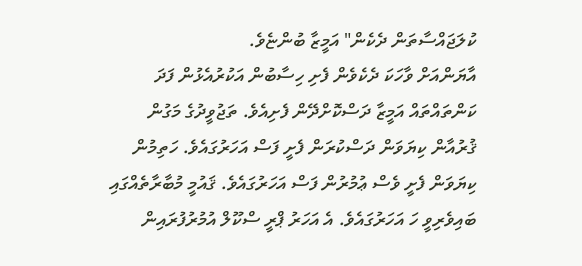ކުލަޖައްސާތަން ދެކެން" އަމީޒާ ބުންޏެވެ.
އާޔަންއަށް ވާހަކަ ދެކެވެން ފެށި ހިސާބުން އަކުރުއެޅުން ފަދަ ކަންތައްތައް އަމީޒާ ދަސްކޮށްދޭން ފެށިއެވެ. ތަޖުވީދުގެ މަގުން ޤުރުއާން ކިޔަވަން ދަސްކުރަން ފެށީ ފަސް އަހަރުގައެވެ. ހަތިމުން ކިޔަވަން ފެށީ ވެސް ޢުމުރުން ފަސް އަހަރުގައެވެ. ޤައުމީ މުބާރާތެއްގައި ބައިވެރިވީ ހަ އަހަރުގައެވެ. އެ އަހަރު ޕްރީ ސްކޫލް އުމުރުފުރައިން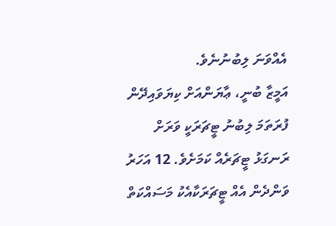އެއްވަނަ ލިބުނުނެވެ.
އަމީޒާ ބުނީ، ޢާޔަންއަށް ކިޔަވައިދޭން ފުރަތަމަ ލިބުނު ޓީޗަރަކީ ވަރަށް ރަނގަޅު ޓީޗަރެއް ކަމަށެވެ. 12 އަހަރު ވަންދެން އެއް ޓީޗަރަކާއެކު މަސައްކަތް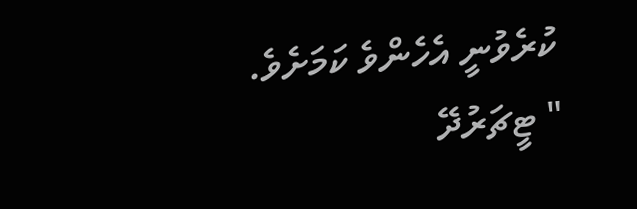ކުރެވުނީ އެހެންވެ ކަމަށެވެ.
" ޓީޗަރުދޭ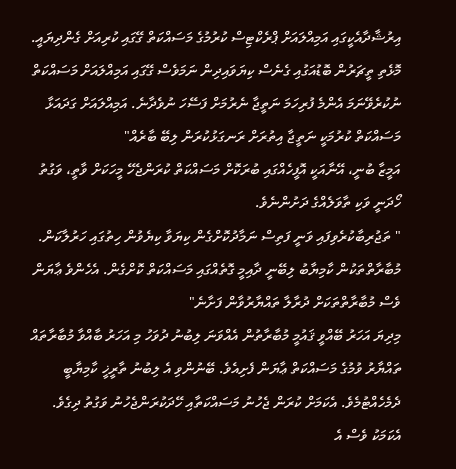އިރުޝާދާއެކީގައި އަމިއްލައަށް ޕްރެކްޓިސް ކުރުމުގެ މަސައްކަތް ގޭގައި ކުރިއަށް ގެންދިޔައީ. މޮޅެތި ތީޗަރުން ބޮޑުއަގުއި ގެނެސް ކިޔަވައިދިން ނަމަވެސް ގޭގައި އަމިއްލައަށް މަސައްކަތް ނުކުރެވޭނަމަ އެންމެ ފުރިހަމަ ނަތީޖާ ނެރުމަށް ފަސޭހަ ނުވެދާނެ. އަމިއްލައަށް ގަދައަޅާ މަސައްކަތް ކުރުމަކީ ނަތީޖާ އިތުރަށް ރަނގަޅުކުރަން ލިބޭ ބާރެއް"
އަމީޒާ ބުނީ، އޭނާއަކީ އޮފީހެއްގައި ބުރަކޮށް މަސައްކަތް ކުރަންޖެހޭ މީހަކަށް ވާތީ، ވަގުތު ހޯދަނީ ވަކި ތާވަލެއްގެ ދަށުންނެވެ.
" ތަޖުރިބާކުރެވިފައި ވަނީ ފަތިސް ނަމާދުކޮށްގެން ކިޔަވާ ކިޔެވުން ހިތުގައި ހަރުލާކަން. މުބާރާތްތަކުން ކާމިޔާބު ލިބޭނީ ދާއިމީ ގޮތެއްގައި މަސައްކަތް ކޮށްގެން. އެހެންވެ ޢާޔަން ވެސް މުބާރާތްތަކަށް ދުރާލާ ތައްޔާރުވާން ފަށާނެ"
މިދިޔަ އަހަރު ބޭއްވީ ޤައުމީ މުބާރާތުން އެއްވަނަ ލިބުނު ދުވަހު މި އަހަރު ބާއްވާ މުބާރާތައް ތައްޔާރު ވުމުގެ މަސައްކަތް ޢާޔަން ފެށިއެވެ. ބޭނުންވި އެ ލިބުނު ތާރީޚީ ކާމިޔާބީ ދެމެހެއްޓުމެވެ. އެކަމަށް ކުރަން ޖެހުނު މަސައްކަތާއި ހޭދަކުރަންޖެހުނު ވަގުތު ދިގެވެ. އެކަމަކު ވެސް އެ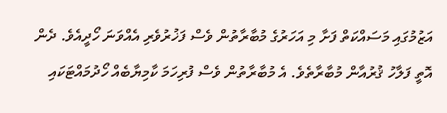އަޒުމުގައި މަސައްކަތް ފަށާ މި އަހަރުގެ މުބާރާތުން ވެސް ފަޚުރުވެރި އެއްވަނަ ހޯދީއެވެ. ދެން އޮތީ ފަލާހު ޤުރުއާން މުބާރާތެވެ. އެ މުބާރާތުން ވެސް ފުރިހަމަ ކާމިޔާބެއް ހޯދުމައްޓަކައި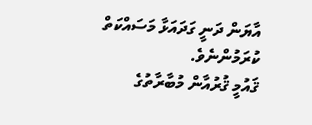އާޔަން ދަނީ ގަދައަޅާ މަސައްކަތް ކުރަމުންނެވެ.
ޤައުމީ ޤުރުއާން މުބާރާތުގެ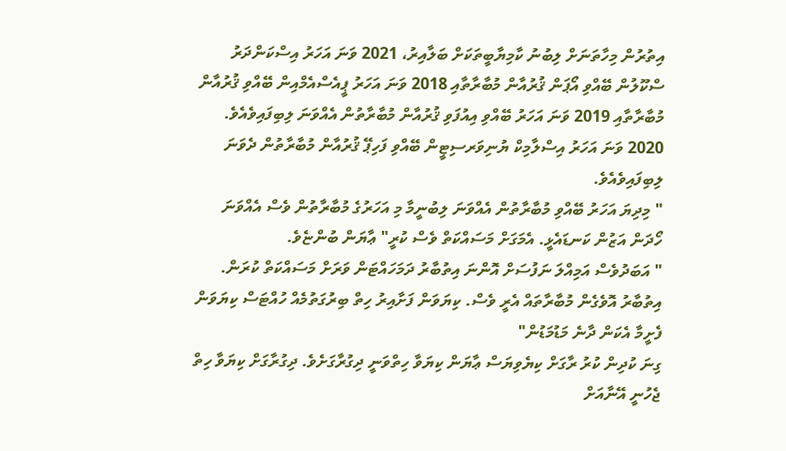އިތުރުން މިހާތަނަށް ލިބުނު ކާމިޔާބީތަކަށް ބަލާއިރު، 2021 ވަނަ އަހަރު އިސްކަންދަރު ސްކޫލުން ބޭއްވި އޯޕަން ޤުރުއާން މުބާރާތާއި 2018 ވަނަ އަހަރު ޕީއެސްއެމްއިން ބޭއްވި ޤުރުއާން މުބާރާތާއި 2019 ވަނަ އަހަރު ބޭއްވި އިއުފަވި ޤުރުއާން މުބާރާތުން އެއްވަނަ ލިބިފައިވެއެވެ. 2020 ވަނަ އަހަރު އިސްލާމިކް ޔުނިވަރސިޓީން ބޭއްވި ފަހިޕޭ ޤުރުއާން މުބާރާތުން ދެވަނަ ލިބިފައިވެއެވެ.
" މިދިޔަ އަހަރު ބޭއްވި މުބާރާތުން އެއްވަނަ ލިބުނީމާ މި އަހަރުގެ މުބާރާތުން ވެސް އެއްވަނަ ހޯދަން އަޒުން ކަނޑައެޅީ. އެމަގަށް މަސައްކަތް ވެސް ކުރީ" ޢާޔަން ބުންޏެވެ.
" އަބަދުވެސް އަމިއްލަ ނަފުސަށް އޮންނަ އިތުބާރު ދަމަހައްޓަން ވަރަށް މަސައްކަތް ކުރަން. އިތުބާރު އޮވެގެން މުބާރާތައް އެރީ ވެސް. ކިޔަވަން ފަށާއިރު ހިތް ބިރުގަތުމެއް ހުއްޓަސް ކިޔަވަން ފެށީމާ އެކަން ދާނެ މަޑުމަޑުން"
ގިނަ ކުދިން ކުރު ރާގަށް ކިޔެވިޔަސް ޢާޔަން ކިޔަވާ ހިތްވަނީ ދިގުރާގަށެވެ. ދިގުރާގަށް ކިޔަވާ ހިތް ޖެހުނީ އޭނާއަށް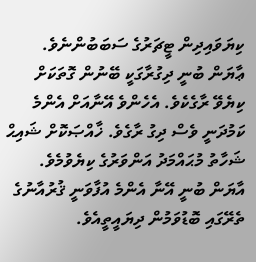ކިޔަވައިދިން ޓީޗަރުގެ ސަބަބުންނެވެ.
ޢާޔަން ބުނީ ދިގުރާގަކީ ބޭނުން ގޮތަކަށް ކިޔެވޭ ރާގެކެވެ. އެހެންވެ އޭނާއަށް އެންމެ ކަމުދަނީ ވެސް ދިގު ރާގެވެ. ޚާއްޞަކޮށް ޝައިޙް ޝަހާތު މުޙައްމަދު އަންވަރުގެ ކިޔެވުމެވެ.
އާޔަން ބުނީ އޭނާ އެންމެ އުފާވަނީ ޤުރުއާނުގެ ތެރޭގައި ބޮޑުވަމުން ދިޔައީތީއެވެ.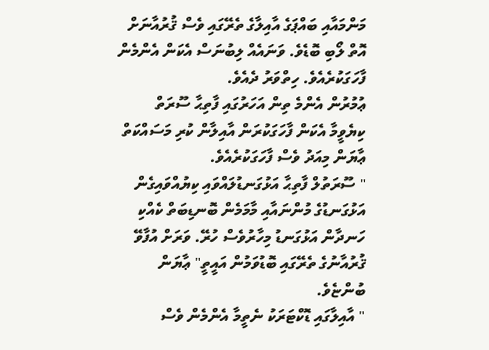މަންމައާއި ބައްޕަގެ އާއިލާގެ ތެރޭގައި ވެސް ޤުރުއާނަށް އޮތް ލޯބި ބޮޑެވެ. ވަނައެއް ލިބުނަސް އެކަން އެންމެން ފާހަގަކުރެއެވެ. ހިތްވަރު ދެއެވެ.
ޢުމުރުން އެންމެ ތިން އަހަރުގައި ފާތިޙާ ސޫރަތް ކިޔެވީމާ އެކަން ފާހަގަކުރަން އާއިލާން ކުރި މަސައްކަތް ޢާޔަން މިއަދު ވެސް ފާހަގަކުރެއެވެ.
" ސޫރަތުލް ފާތިޙާ އަޅުގަނޑުލައްވައި ކިޔުއްވައިގެން އަޅުގަނޑުގެ މުންނައާއި މާމަމެން ބޮނޑިބަތް ކެއްކި ހަނދާން އަޅުގަނޑު މިހާރުވެސް ހުރޭ. ވަރަށް އުފާވޭ ޤުރުއާނުގެ ތެރޭގައި ބޮޑުވަމުން އައީތީ" ޢާޔަން ބުންޏެވެ.
" އާއިލާގައި ޑޮކްޓަރަކު ނެތީމާ އެންމެން ވެސް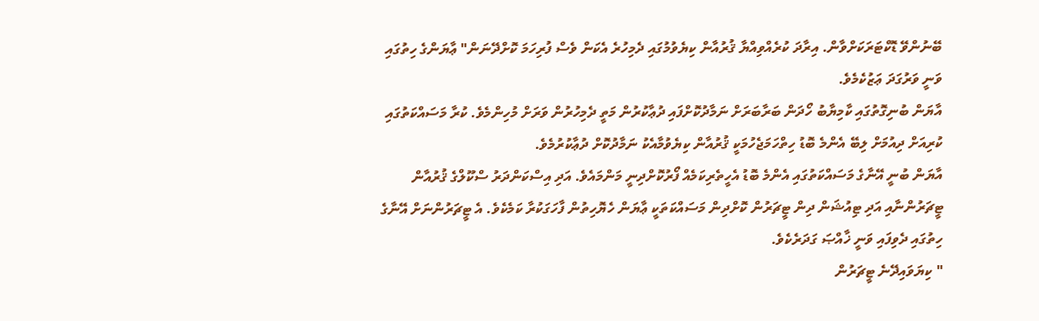ބޭނުންވޭ ޑޮކްޓަރަކަށްވާން. އިރާދަ ކުރެއްވިއްޔާ ޤުރުއާން ކިޔެވުމުގައި ދެމިހުރެ އެކަން ވެސް ފުރިހަމަ ކޮށްދޭނަން" ޢާޔަންގެ ހިތުގައި ވަނީ ވަރުގަދަ ޢަޒުކެމެވެ.
އާޔަން ބުނިގޮތުގައި ކާމިޔާބު ހޯދަން ބަރާބަރަށް ނަމާދުކޮށްފައި ދުޢާކުރުން މަތީ ދެމިހުރުން ވަރަށް މުހިންމެވެ. ކުރާ މަސައްކަތުގައި ކުރިއަށް ދިއުމަށް ލިބޭ އެންމެ ބޮޑު ހިތްހަމަޖެހުމަކީ ޤުރުއާން ކިޔެވުމާއެކު ނަމާދުކޮށް ދުޢާކުރުމެވެ.
އާޔަން ބުނީ އޭނާގެ މަސައްކަތުގައި އެންމެ ބޮޑު އެހީތެރިކަމެއް ފޯރުކޮށްދިނީ މަންމައެވެ. އަދި އިސްކަންދަރު ސްކޫލްގެ ޤުރުއާން ޓީޗަރުންނާއި އަދި ޓިއުޝަން ދިން ޓީޗަރުން ކޮށްދިން މަސައްކަތަކީ ޢާޔަން ހެޔޮހިތުން ފާހަގަކުރާ ކަމެކެވެ. އެ ޓީޗަރުންނަށް އޭނާގެ ހިތުގައި ދެވިފައި ވަނީ ޚާއްޞަ ގަދަރެކެވެ.
" ކިޔަވައިދޭނެ ޓީޗަރުން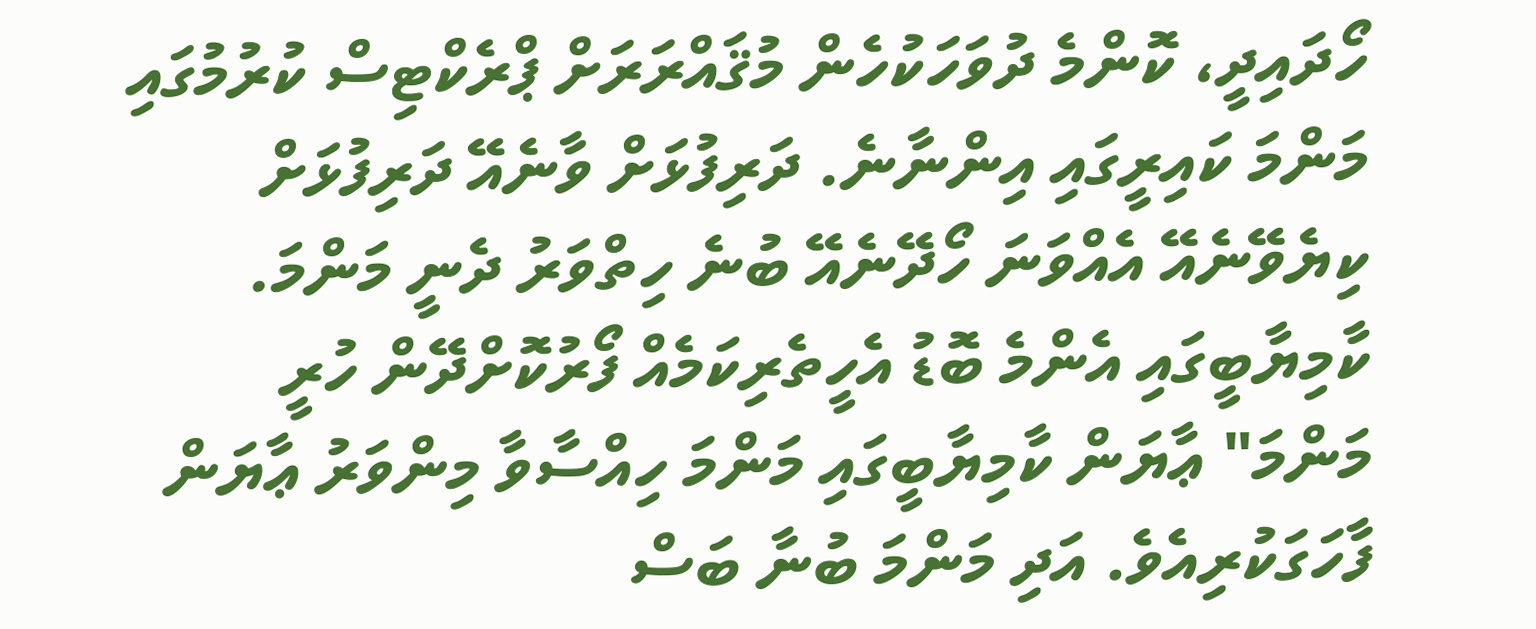ހޯދައިދީ، ކޮންމެ ދުވަހަކުހެން މުޤައްރަރަށް ޕްރެކްޓިސް ކުރުމުގައި މަންމަ ކައިރީގައި އިންނާނެ. ދަރިފުޅަށް ވާނެއޭ ދަރިފުޅަށް ކިޔެވޭނެއޭ އެއްވަނަ ހޯދޭނެއޭ ބުނެ ހިތްވަރު ދެނީ މަންމަ. ކާމިޔާބީގައި އެންމެ ބޮޑު އެހީތެރިކަމެއް ފޯރުކޮށްދޭން ހުރީ މަންމަ" ޢާޔަން ކާމިޔާބީގައި މަންމަ ހިއްސާވާ މިންވަރު ޢާޔަން ފާހަގަކުރިއެވެ. އަދި މަންމަ ބުނާ ބަސް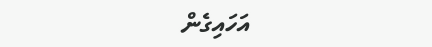އަހައިގެން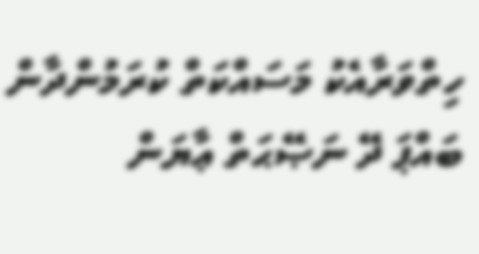ހިތްވަރާއެކު މަސައްކަތް ކުރަމުންދާން ބައްޕަ ދޭ ނަޞޭޙަތް ޢާޔަން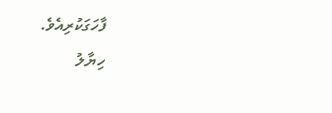ފާހަގަކުރިއެވެ.
ހިޔާލު